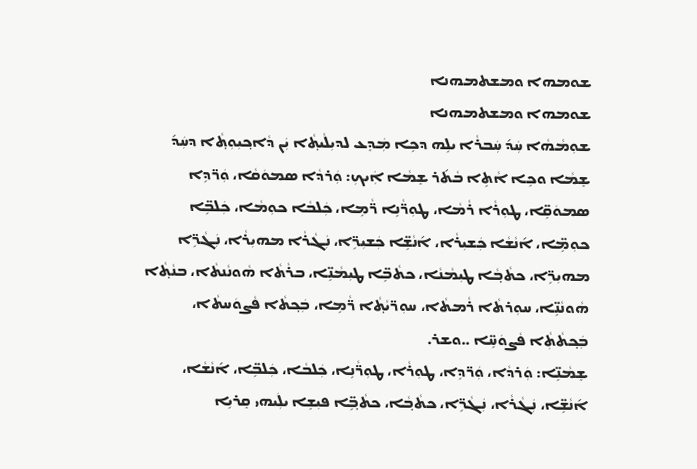ܫܘܡܗܐ ܘܡܫܬܡܗܢܐ
ܫܘܡܗܐ ܘܡܫܬܡܗܢܐ
ܫܘܼܡܵܗܵܐ ܚܲܕ݇ ܚܲܒܪܵܐ ܝܠܹܗ ܕܟܹܐ ܡܲܕܸܥ ܠܕܝܼܠܵܝܬ݂ܵܐ ܝܲܢ ܕܵܐܟ݂ܝܼܘܼܬ݂ܵܐ ܕܚܲܕ݇ ܫܸܡܵܐ ܘܟܹܐ ܐܵܬܹܐ ܒܵܬ݇ܪ ܫܸܡܵܐ ܐܲܝܟܼ: ܘܲܪܕܵܐ ܣܡܘܿܩܵܐ، ܘܲܪ̈ܕܹܐ ܣܡܘܿܩܹ̈ܐ، ܛܘܼܪܵܐ ܪܵܡܵܐ، ܛܘܼܪ̈ܵܢܹܐ ܪ̈ܵܡܹܐ، ܟܲܠܒܵܐ ܟܘܼܡܵܐ، ܟܲܠܒܹ̈ܐ ܟܘܼܡܹ̈ܐ، ܐ݇ܢܵܫܵܐ ܟܲܫܝܼܪܵܐ، ܐ݇ܢܵܫܹ̈ܐ ܟܲܫܝܼܪܹ̈ܐ، ܢܲܓܵܪܵܐ ܡܗܝܼܪܵܐ، ܢܲܓܵܪܹ̈ܐ ܡܗܝܼܪܹ̈ܐ، ܟܬܵܒ݂ܵܐ ܛܝܼܡܵܢܵܐ، ܟܬܵܒܹ̈ܐ ܛܝܼܡܵܢܹ̈ܐ، ܒܪܵܬܵܐ ܗܵܘܢܵܢܬܵܐ، ܒܢܵܬ݂ܵܐ ܗܵܘܢܵܢܹ̈ܐ، ܚܘܼܪܬܵܐ ܪܵܡܬܵܐ، ܚܘܼܪ̈ܝܵܬ݂ܵܐ ܪ̈ܵܡܹܐ، ܒܲܟ݂ܬܵܐ ܦܵܨܘܿܚܬܵܐ، ܒܲܟ݂ܬܵܬܼܵܐ ܦܵܨܘܿܚܹ̈ܐ ..ܘܫܪ.
ܫܸܡܵܢܹ̈ܐ: ܘܲܪܕܵܐ، ܘܲܪ̈ܕܹܐ، ܛܘܼܪܵܐ، ܛܘܼܪ̈ܵܢܹܐ، ܟܲܠܒܵܐ، ܟܲܠܒܹ̈ܐ، ܐ݇ܢܵܫܵܐ، ܐ݇ܢܵܫܹ̈ܐ، ܢܲܓܵܪܵܐ، ܢܲܓܵܪܹ̈ܐ، ܟܬܵܒ݂ܵܐ، ܟܬܵܒܹ݂̈ܐ ܦܝܼܫܹܐ ܝܠܲܝܗܝ ܩܸܪܝܹܐ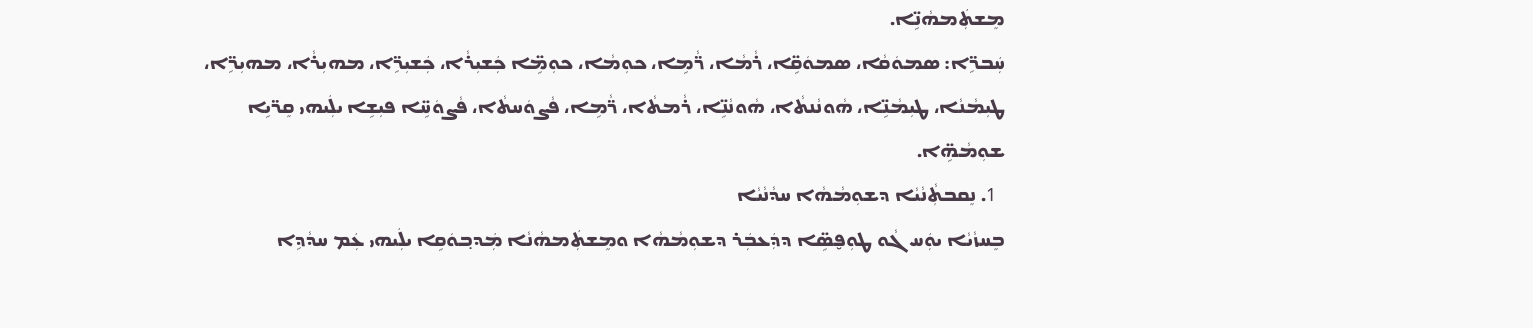ܡܸܫܬܲܡܗܵܢܹ̈ܐ.
ܚܲܒܪܹ̈ܐ: ܣܡܘܿܩܵܐ، ܣܡܘܿܩܹ̈ܐ، ܪܵܡܵܐ، ܪ̈ܵܡܹܐ، ܟܘܼܡܵܐ، ܟܘܼܡܹ̈ܐ ܟܲܫܝܼܪܵܐ، ܟܲܫܝܼܪܹ̈ܐ، ܡܗܝܼܪܵܐ، ܡܗܝܼܪܹ̈ܐ، ܛܝܼܡܵܢܵܐ، ܛܝܼܡܵܢܹ̈ܐ، ܗܵܘܢܵܢܬܵܐ، ܗܵܘܢܵܢܹ̈ܐ، ܪܵܡܬܵܐ، ܪ̈ܵܡܹܐ، ܦܵܨܘܿܚܬܵܐ، ܦܵܨܘܿܚܹ̈ܐ ܦܝܼܫܹܐ ܝܠܲܝܗܝ ܩܸܪ̈ܝܹܐ ܫܘܼܡܵܗܹ̈ܐ.
  1. ܢܸܩܒܬܼܵܢܵܝܵܐ ܕܫܘܼܡܵܗܵܐ ܚܕܵܢܵܝܵܐ
ܒܸܚܙܵܝܵܐ ܝܘܲܚ ܓܵܘ ܛܘܼܦ̮ܣܹ̈ܐ ܕܕܲܥܒܲܪ ܕܫܘܼܡܵܗܵܐ ܘܡܸܫܬܲܡܗܵܢܵܐ ܡܲܕܒ݂ܘܿܩܹܐ ܝܠܲܝܗܝ ܥܲܡ ܚܕܵܕܹܐ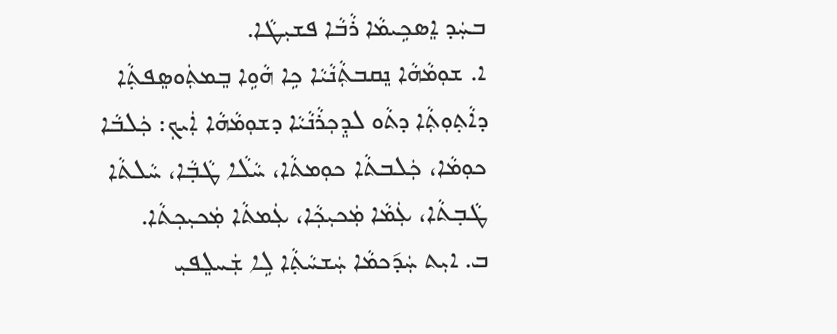ܒܚܲܕ ܐܸܣܟܹܝܡܵܐ ܪܵܒܵܐ ܦܫܝܼܛܵܐ.
ܐ. ܫܘܼܡܵܗܵܐ ܢܸܩܒܬܼܵܢܵܝܵܐ ܟܹܐ ܗܵܘܹܐ ܒܸܡܬܲܘܣܸܦܬ݂ܵܐ ܕܐܵܬ݂ܘܼܬܼܵܐ ܕܬܵܘ ܠܕܸܟܼܪܵܢܵܝܵܐ ܕܫܘܼܡܵܗܵܐ ܐܲܝܟܼ: ܟܲܠܒܵܐ ܟܘܼܡܵܐ، ܟܲܠܒܬܵܐ ܟܘܼܡܬܵܐ، ܚܵܠܵܐ ܛܵܒ݂ܵܐ، ܚܵܠܬܵܐ ܛܵܒ݂ܬܵܐ، ܥܲܡܵܐ ܡܲܟܝܼܟ݂ܵܐ، ܥܲܡܬܵܐ ܡܲܟܝܼܟ݂ܬܵܐ.
ܒ. ܐܝܼܬ ܚܲܕ݇ܟܡܵܐ ܚܲܫܚܵܬ݂ܵܐ ܠܹܐ ܫܲܚܠܸܦܝܼ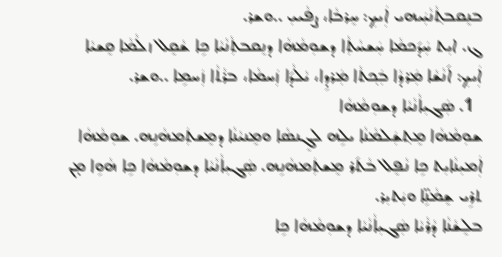ܒܢܸܩܒܬ݂ܵܢܵܝܲܝܗܝ ܐܲܝܟܼ: ܚܸܪܒܵܐ، ܨܦܵܝܝܼ ..ܘܫܪ.
ܓ. ܐܝܼܬ ܚܲܕ݇ܟܡܵܐ ܚܲܫܚܵܬܼܵܐ ܕܫܘܼܡܵܗܵܐ ܕܢܸܩܒܬܼܵܢܵܝܵܐ ܟܹܐ ܫܵܩܸܠ ܙܠܵܡܵܐ ܩܸܫܝܵܐ ܐܲܝܟܼ: ܐ݇ܢܵܫܵܐ ܡܲܪܕܵܐ ܒܲܟ݂ܬܵܐ ܡܲܪܕܹܐ، ܝܵܠܵܕ݇ܐ ܙܲܚܡܵܐ، ܒܪܵܬܵܐ ܙܲܚܡܹܐ ..ܘܫܪ.
  1. ܣܲܓܝܼܐܵܢܵܝܵܐ ܕܫܘܼܡܵܗܵܐ
ܫܘܼܡܵܗܵܐ ܡܸܬ݂ܫܲܠܡܵܢܵܐ ܝܠܹܗ ܠܓܸܢܣܵܐ ܘܡܸܢܝܵܢܵܐ ܕܡܸܫܬܲܡܗܵܢܹܗ. ܫܘܼܡܵܗܵܐ ܐܲܡܝܼܢܵܐܝܼܬ ܟܹܐ ܢܵܦܸܠ ܒܵܬ݇ܪ ܡܸܫܬܲܡܗܵܢܹܗ. ܣܲܓܝܼܐܵܢܵܝܵܐ ܕܫܘܼܡܵܗܵܐ ܟܹܐ ܗܵܘܹܐ ܡ̣ܢ ܬܪܹܝ ܫܸܡܵܢܹ̈ܐ ܘܝܲܬܝܼܪ.
ܒܠܸܫܵܢܵܐ ܕܵܪܵܝܵܐ ܣܲܓܝܼܐܵܢܵܝܵܐ ܕܫܘܼܡܵܗܵܐ ܟܹܐ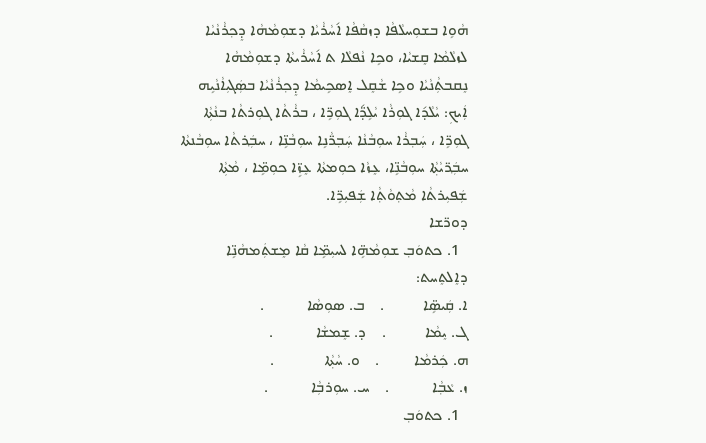ܗܵܘܹܐ ܒܫܘܼܚܠܵܦܵܐ ܕܙܩܵܦܵܐ ܐ݇ܚܵܪܵܝܵܐ ܕܫܘܼܡܵܗܵܐ ܕܸܟ݂ܪܵܢܵܝܵܐ ܠܙܠܵܡܵܐ ܩܸܫܝܵܐ، ܘܟܹܐ ܢܵܦܠܵܐ ܬ ܐ݇ܚܵܪܵܝܬܵܐ ܕܫܘܼܡܵܗܵܐ ܢܸܩܒܬܼܵܢܵܝܵܐ ܘܟܹܐ ܫܵܩܸܠ ܐܸܣܟܹܝܡܵܐ ܕܸܟ݂ܪܵܢܵܝܵܐ ܒܣܲܓܝܼܐܵܢܵܝܹܗ ܐܲܝܟܼ: ܝܵܠܵܕ݇ܐ ܓܘܼܪܵܐ ܝܵܠܹܕ̈݇ܐ ܓܘܼܪܹ̈ܐ ، ܒܪܵܬܵܐ ܓܘܼܪܬܵܐ ܒܢܵܬܼܵܐ ܓܘܼܪܹ̈ܐ ، ܚܲܒ݂ܪܵܐ ܚܘܼܒܵܢܵܐ ܚܲܒ݂ܪ̈ܵܢܹܐ ܚܘܼܒܵܢܹ̈ܐ ، ܚܒ݂ܲܪܬܵܐ ܚܘܼܒܵܢܬܵܐ ܚܒ݂ܲܪ̈ܝܵܬ݂ܵܐ ܚܘܼܒܵܢܹ̈ܐ، ܥܸܙܵܐ ܟܘܼܡܬܵܐ ܥܸܙܹ̈ܐ ܟܘܼܡܹ̈ܐ ، ܡܵܬܼܵܐ ܫܲܦܝܼܪܬܵܐ ܡܵܬ݂ܘܵܬ݂ܵܐ ܫܲܦܝܼܪܹ̈ܐ.
ܕܘܪ̈ܫܐ
  1. ܟܬܘܿܒ݂ ܫܘܼܡܵܗܹ̈ܐ ܠܚܝܼܡܹ̈ܐ ܩܵܐ ܡܸܫܬܲܡܗܵܢܹ̈ܐ ܕܐܸܠܬܸܚܬ:
ܐ. ܩܲܝܣܹ̈ܐ          .    ܒ. ܣܘܼܣܵܐ           .
ܓ. ܝܸܡܵܐ          .    ܕ. ܫܸܡܫܵܐ           .
ܗ. ܟܲܪܡܵܐ         .    ܘ. ܚܵܬ݂ܵܐ             .
ܙ. ܥܵܒ݂ܵܐ           .    ܚ. ܚܘܼܪܒܼܵܐ           .
  1. ܟܬܘܿܒ݂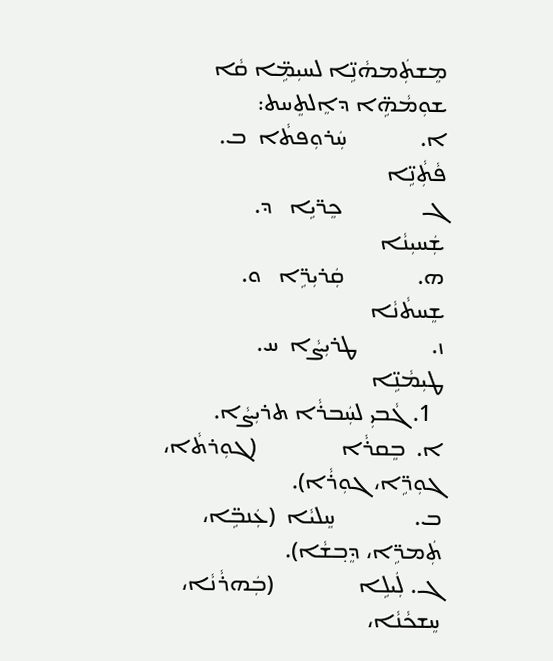ܡܸܫܬܲܡܗܵܢܹ̈ܐ ܠܚܝܼܡܹ̈ܐ ܩܵܐ ܫܘܼܡܵܗܹ̈ܐ ܕܐܸܠܬܸܚܬ:
ܐ.             ܚܲܪܘܼܦܬܵܐ  ܒ.            ܦܵܬܼܵܢܹ̈ܐ
ܓ              ܟܸܪ̈ܝܹܐ   ܕ.             ܫܲܚܝܼܢܵܐ
ܗ.             ܩܲܪܝܼܪܹ̈ܐ   ܘ.             ܫܸܚܬܵܢܵܐ
ܙ.             ܛܪܝܼܨܵܐ  ܚ.             ܛܝܼܡܵܢܹ̈ܐ
  1. ܓܵܒܝܼ ܠܚܲܒܪܵܐ ܬܪܝܼܨܵܐ.
ܐ.  ܒܸܩܪܵܐ               (ܓܘܼܪܬܵܐ، ܓܘܼܪܹ̈ܐ، ܓܘܼܪܵܐ).
ܒ.              ܚܸܠܝܵܐ  (ܥܲܢܒܹ̈ܐ، ܬܲܡܪܹ̈ܐ، ܕܸܒ݂ܫܵܐ).
ܓ. ܠܲܝܠܹܐ               (ܒܲܗܪܵܢܵܐ، ܚܸܫܟܵܢܵܐ،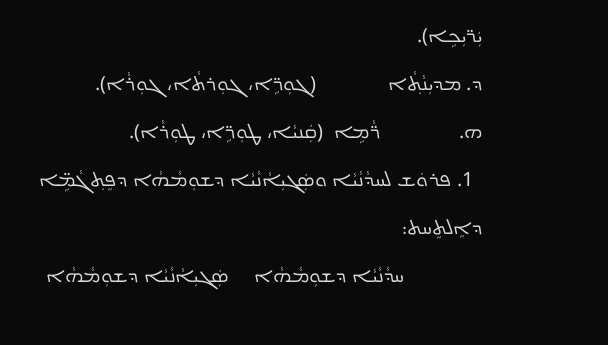ܝܲܪ̈ܝܼܟܹܐ).
ܕ. ܡܕܝܼܢܵܬ݂ܵܐ              (ܓܘܼܪܹ̈ܐ، ܓܘܼܪܬܵܐ، ܓܘܼܪܵܐ).
ܗ.               ܪ̈ܵܡܹܐ  (ܩܲܢܝܵܐ، ܛܘܼܪܹ̈ܐ، ܛܘܼܪܵܐ).
  1. ܦܪܘܿܫ ܠܚܕܵܢܵܝܵܐ ܘܣܲܓܝܼܐܵܢܵܝܵܐ ܕܫܘܼܡܵܗܵܐ ܕܦܸܬ݂ܓܵܡܹ̈ܐ ܕܐܸܠܬܸܚܬ:
               ܚܕܵܢܵܝܵܐ ܕܫܘܼܡܵܗܵܐ     ܣܲܓܝܼܐܵܢܵܝܵܐ ܕܫܘܼܡܵܗܵܐ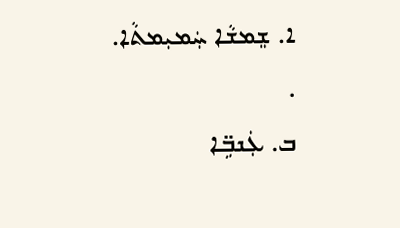ܐ. ܫܸܡܫܵܐ ܚܲܡܝܼܡܬܵܐ.                              .
ܒ. ܥܲܢܒܹ̈ܐ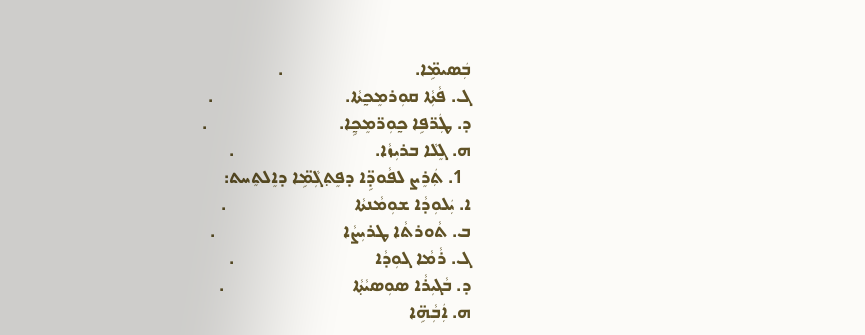ܒܲܣܝܡܹ̈ܐ.                               .
ܓ. ܦܵܬܼܵܐ ܩܘܼܪܡܸܟ̰ܬܵܐ.                               .
ܕ. ܛܲܪ̈ܦܹܐ ܟ̰ܘܼܪ̈ܡܸܟ̰ܹܐ.                               .
ܗ. ܓܸܠܵܐ ܒܪܝܼܙܵܐ.                                 .
  1. ܬܲܪܸܨ ܠܦܵܘܕܹ̈ܐ ܕܦܸܬ݂ܓܼܵܡܹ̈ܐ ܕܐܸܠܬܸܚܬ:
ܐ. ܝܲܠܘܼܕܵܐ ܫܘܼܡܵܢܬܵܐ                              .
ܒ. ܬܵܘܪܬܵܐ ܛܪܝܼܨܵܐ                              .
ܓ. ܪܵܡܵܐ ܓܘܼܕܵܐ                                 .
ܕ. ܒܵܓܝܼܪܵܐ ܣܘܼܣܝܵܬ݂ܵܐ                              .
ܗ. ܐܲܒܼܵܗܹ̈ܐ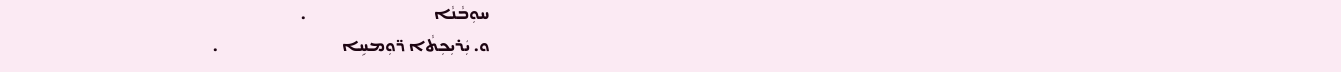ܚܘܼܒܵܢܵܐ                                .
ܘ. ܝܲܪܝܼܟܼܬܵܐ ܪ̈ܘܼܡܚܹܐ                               .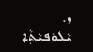ܙ. ܝܵܠܘܿܦܝܵܬܼܵܐ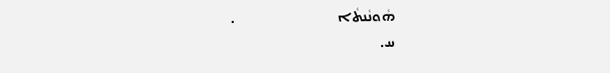ܗܵܘܢܵܢܬܵܐ                             .
ܚ.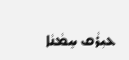ܥܝܼܪܵܩ ܚܸܡܵܢܵܐ